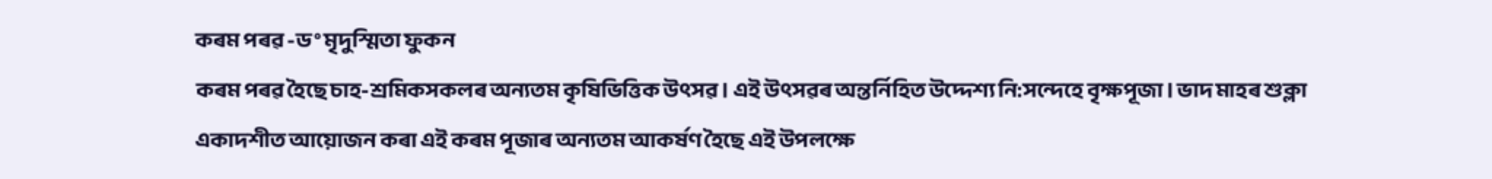কৰম পৰৱ -ড° মৃদুস্মিতা ফুকন
কৰম পৰৱ হৈছে চাহ-শ্ৰমিকসকলৰ অন্যতম কৃষিভিত্তিক উৎসৱ। এই উৎসৱৰ অন্তৰ্নিহিত উদ্দেশ্য নি:সন্দেহে বৃক্ষপূজা। ভাদ মাহৰ শুক্লা একাদশীত আয়োজন কৰা এই কৰম পূজাৰ অন্যতম আকৰ্ষণ হৈছে এই উপলক্ষে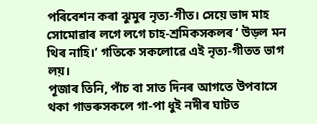পৰিবেশন কৰা ঝুমুৰ নৃত্য-গীত। সেয়ে ভাদ মাহ সোমোৱাৰ লগে লগে চাহ-শ্ৰমিকসকলৰ ‘ উড়ল মন থিৰ নাহি।’ গতিকে সকলোৱে এই নৃত্য-গীতত ভাগ লয়।
পূজাৰ তিনি, পাঁচ বা সাত দিনৰ আগতে উপবাসে থকা গাভৰুসকলে গা-পা ধুই নদীৰ ঘাটত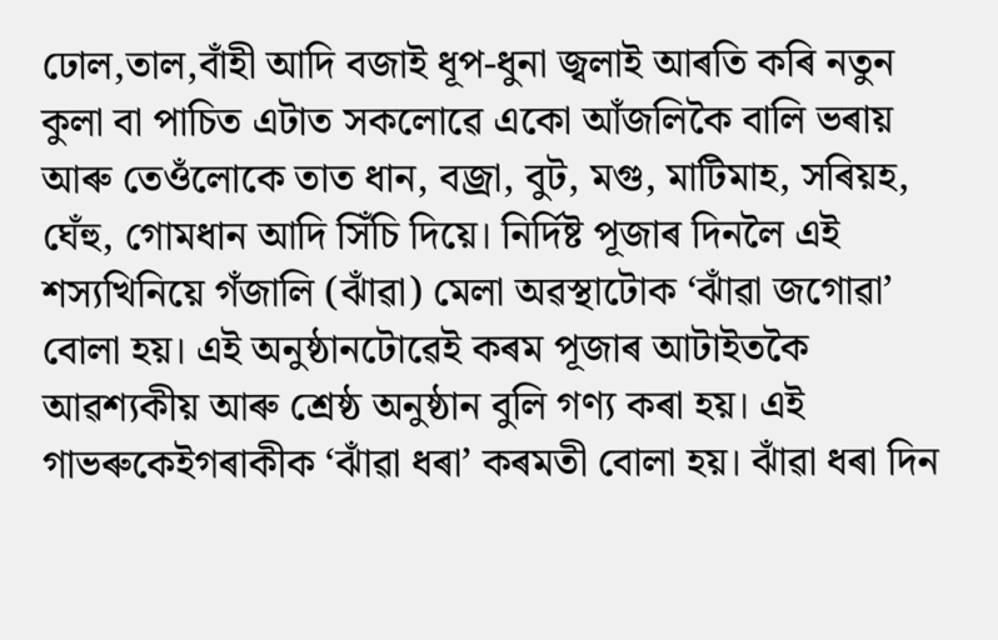ঢোল,তাল,বাঁহী আদি বজাই ধূপ-ধুনা জ্বলাই আৰতি কৰি নতুন কুলা বা পাচিত এটাত সকলোৱে একো আঁজলিকৈ বালি ভৰায় আৰু তেওঁলোকে তাত ধান, বজ্ৰা, বুট, মগু, মাটিমাহ, সৰিয়হ, ঘেঁহু, গোমধান আদি সিঁচি দিয়ে। নিৰ্দিষ্ট পূজাৰ দিনলৈ এই শস্যখিনিয়ে গঁজালি (ঝাঁৱা) মেলা অৱস্থাটোক ‘ঝাঁৱা জগোৱা’ বোলা হয়। এই অনুষ্ঠানটোৱেই কৰম পূজাৰ আটাইতকৈ আৱশ্যকীয় আৰু শ্ৰেষ্ঠ অনুষ্ঠান বুলি গণ্য কৰা হয়। এই গাভৰুকেইগৰাকীক ‘ঝাঁৱা ধৰা’ কৰমতী বোলা হয়। ঝাঁৱা ধৰা দিন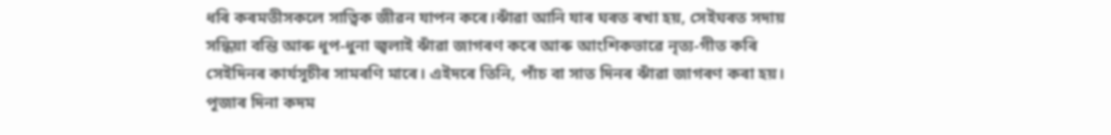ধৰি কৰমতীসকলে সাত্বিক জীৱন যাপন কৰে।ঝাঁৱা আনি যাৰ ঘৰত ৰখা হয়, সেইঘৰত সদায় সন্ধিয়া বন্তি আৰু ধূপ-ধুনা জ্বলাই ঝাঁৱা জাগৰণ কৰে আৰু আংশিকভাৱে নৃত্য-গীত কৰি সেইদিনৰ কাৰ্যসূচীৰ সামৰণি মাৰে। এইদৰে তিনি, পাঁচ বা সাত দিনৰ ঝাঁৱা জাগৰণ কৰা হয়।
পূজাৰ দিনা কদম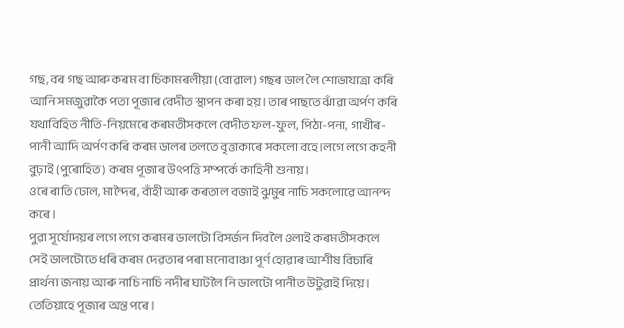গছ, বৰ গছ আৰু কৰম বা চিকামৰলীয়া (বোৱাল) গছৰ ডাল লৈ শোভাযাত্ৰা কৰি আনি সমজুৱাকৈ পতা পূজাৰ বেদীত স্থাপন কৰা হয়। তাৰ পাছতে ঝাঁৱা অৰ্পণ কৰি যথাবিহিত নীতি-নিয়মেৰে কৰমতীসকলে বেদীত ফল-ফুল, পিঠা-পনা, গাখীৰ-পানী আদি অৰ্পণ কৰি কৰম ডালৰ তলতে বৃত্তাকাৰে সকলো বহে।লগে লগে কহনী বুঢ়াই (পুৰোহিত) কৰম পূজাৰ উৎপত্তি সম্পৰ্কে কাহিনী শুনায়।
ওৰে ৰাতি ঢোল, মান্দৈৰ, বাঁহী আৰু কৰতাল বজাই ঝুমুৰ নাচি সকলোৱে আনন্দ কৰে।
পুৱা সূৰ্যোদয়ৰ লগে লগে কৰমৰ ডালটো বিসৰ্জন দিবলৈ ওলাই কৰমতীসকলে সেই ডালটোতে ধৰি কৰম দেৱতাৰ পৰা মনোবাঞ্চা পূৰ্ণ হোৱাৰ আশীষ বিচাৰি প্ৰাৰ্থনা জনায় আৰু নাচি নাচি নদীৰ ঘাটলৈ নি ডালটো পানীত উটুৱাই দিয়ে। তেতিয়াহে পূজাৰ অন্ত পৰে।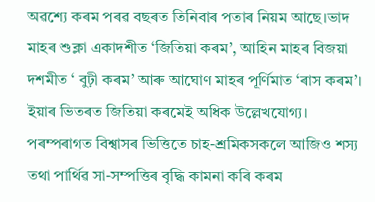অৱশ্যে কৰম পৰৱ বছৰত তিনিবাৰ পতাৰ নিয়ম আছে।ভাদ মাহৰ শুক্লা একাদশীত ‘জিতিয়া কৰম’, আহিন মাহৰ বিজয়া দশমীত ‘ বুঢ়ী কৰম’ আৰু আঘোণ মাহৰ পূৰ্ণিমাত ‘ৰাস কৰম’। ইয়াৰ ভিতৰত জিতিয়া কৰমেই অধিক উল্লেখযোগ্য।
পৰম্পৰাগত বিশ্বাসৰ ভিত্তিতে চাহ-শ্ৰমিকসকলে আজিও শস্য তথা পাৰ্থিৱ সা-সম্পত্তিৰ বৃদ্ধি কামনা কৰি কৰম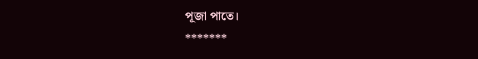পূজা পাতে।
*******